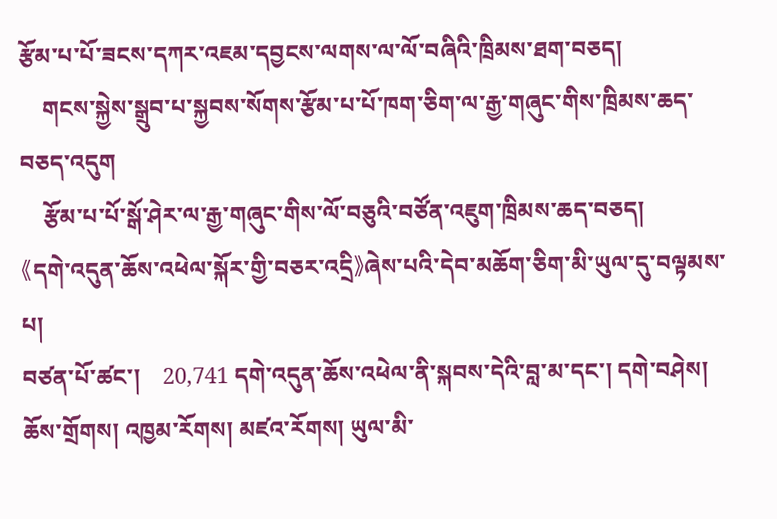རྩོམ་པ་པོ་ཟངས་དཀར་འཇམ་དབྱངས་ལགས་ལ་ལོ་བཞིའི་ཁྲིམས་ཐག་བཅད།
    གངས་སྐྱེས་སྒྲུབ་པ་སྐྱབས་སོགས་རྩོམ་པ་པོ་ཁག་ཅིག་ལ་རྒྱ་གཞུང་གིས་ཁྲིམས་ཆད་བཅད་འདུག
    རྩོམ་པ་པོ་སྒོ་ཤེར་ལ་རྒྱ་གཞུང་གིས་ལོ་བཅུའི་བཙོན་འཇུག་ཁྲིམས་ཆད་བཅད།
《དགེ་འདུན་ཆོས་འཕེལ་སྐོར་གྱི་བཅར་འདྲི》ཞེས་པའི་དེབ་མཆོག་ཅིག་མི་ཡུལ་དུ་བལྟམས་པ།
བཙན་པོ་ཚང་།    20,741 དགེ་འདུན་ཆོས་འཕེལ་ནི་སྐབས་དེའི་བླ་མ་དང་། དགེ་བཤེས། ཆོས་གྲོགས། འཁྱམ་རོགས། མཛའ་རོགས། ཡུལ་མི་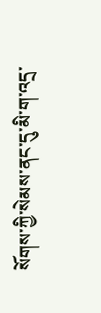སོགས་ཀྱི་སེམས་ནང་དུ་མི་ག་འདྲ་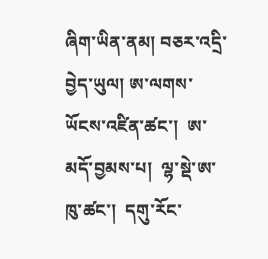ཞིག་ཡིན་ནམ། བཅར་འདྲི་བྱེད་ཡུལ། ཨ་ལགས་ཡོངས་འཛིན་ཚང་།  ཨ་མདོ་བྱམས་པ།  ལྷ་སྡེ་ཨ་ཁུ་ཚང་།  དགུ་རོང་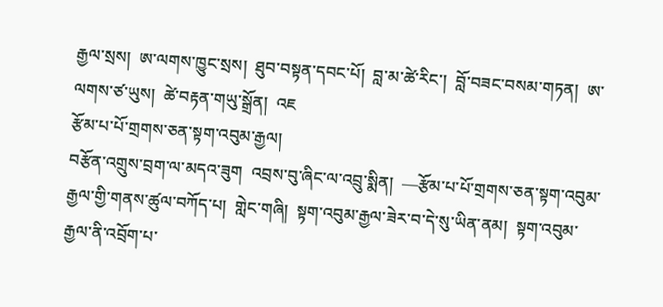རྒྱལ་སྲས།  ཨ་ལགས་ཁྱུང་སྲས།  ཐུབ་བསྟན་དབང་པོ།  བླ་མ་ཚེ་རིང་།  བློ་བཟང་བསམ་གཏན།  ཨ་ལགས་ཙ་ཡུས།  ཚེ་བརྟན་གཡུ་སྒྲོན།  འཇ
རྩོམ་པ་པོ་གྲགས་ཅན་སྟག་འབུམ་རྒྱལ།
བརྩོན་འགྲུས་བྲག་ལ་མདའ་ཟུག  འབྲས་བུ་ཞིང་ལ་འབྲུ་སྨིན།  —རྩོམ་པ་པོ་གྲགས་ཅན་སྟག་འབུམ་རྒྱལ་གྱི་གནས་ཚུལ་བཀོད་པ།  གླེང་གཞི།  སྟག་འབུམ་རྒྱལ་ཟེར་བ་དེ་སུ་ཡིན་ནམ།  སྟག་འབུམ་རྒྱལ་ནི་འབྲོག་པ་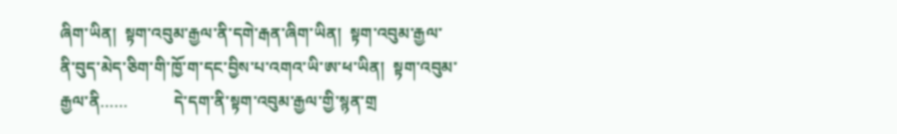ཞིག་ཡིན།  སྟག་འབུམ་རྒྱལ་ནི་དགེ་རྒན་ཞིག་ཡིན།  སྟག་འབུམ་རྒྱལ་ནི་བུད་མེད་ཅིག་གི་ཁྱོ་ག་དང་བྱིས་པ་འགའ་ཡི་ཨ་ཕ་ཡིན།  སྟག་འབུམ་རྒྱལ་ནི……           དེ་དག་ནི་སྟག་འབུམ་རྒྱལ་གྱི་སྙན་གྲ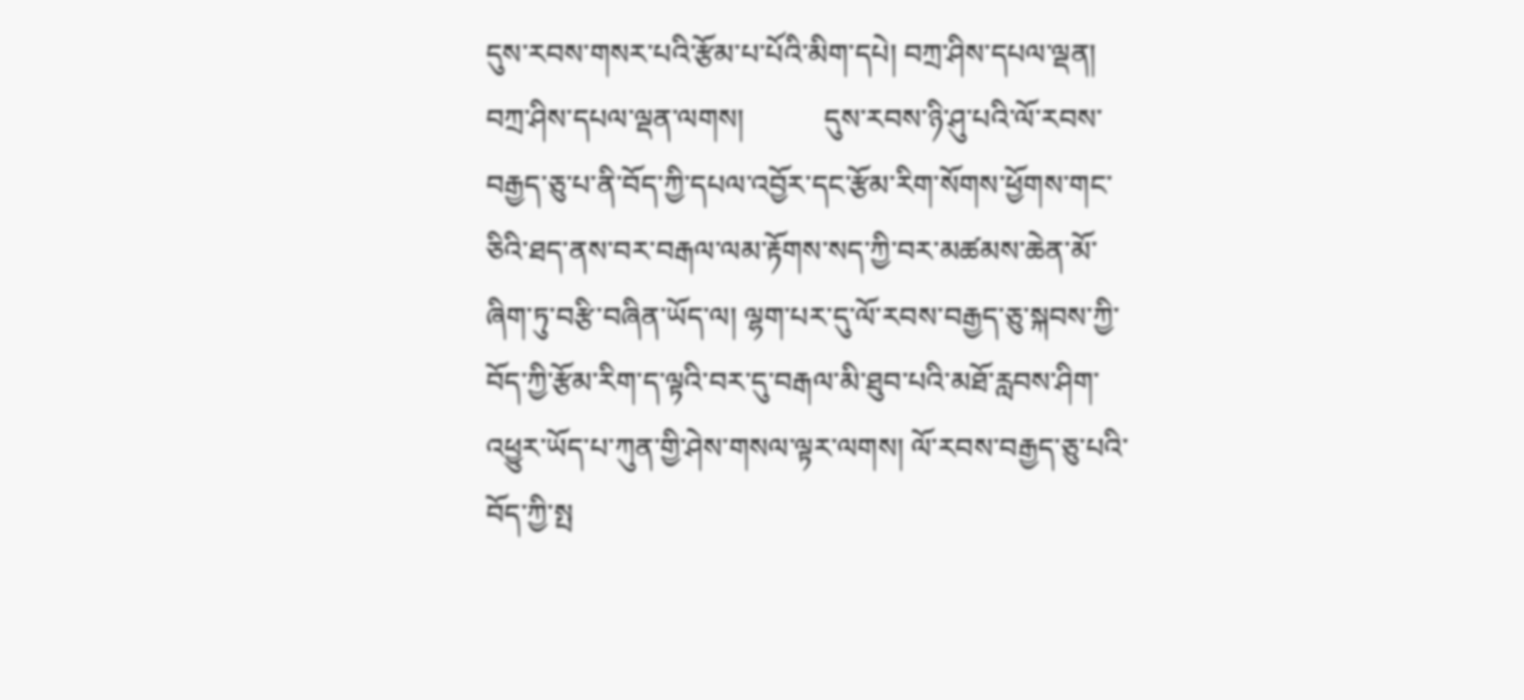དུས་རབས་གསར་པའི་རྩོམ་པ་པོའི་མིག་དཔེ། བཀྲ་ཤིས་དཔལ་ལྡན།
བཀྲ་ཤིས་དཔལ་ལྡན་ལགས།           དུས་རབས་ཉི་ཤུ་པའི་ལོ་རབས་བརྒྱད་ཅུ་པ་ནི་བོད་ཀྱི་དཔལ་འབྱོར་དང་རྩོམ་རིག་སོགས་ཕྱོགས་གང་ཅིའི་ཐད་ནས་བར་བརྒལ་ལམ་རྟོགས་སད་ཀྱི་བར་མཚམས་ཆེན་མོ་ཞིག་ཏུ་བརྩི་བཞིན་ཡོད་ལ། ལྷག་པར་དུ་ལོ་རབས་བརྒྱད་ཅུ་སྐབས་ཀྱི་བོད་ཀྱི་རྩོམ་རིག་ད་ལྟའི་བར་དུ་བརྒལ་མི་ཐུབ་པའི་མཐོ་རླབས་ཤིག་འཕྱུར་ཡོད་པ་ཀུན་གྱི་ཤེས་གསལ་ལྟར་ལགས། ལོ་རབས་བརྒྱད་ཅུ་པའི་བོད་ཀྱི་སྤ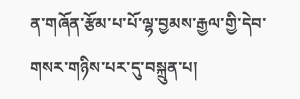ན་གཞོན་རྩོམ་པ་པོ་ལྷ་བྱམས་རྒྱལ་གྱི་དེབ་གསར་གཉིས་པར་དུ་བསྐྲུན་པ།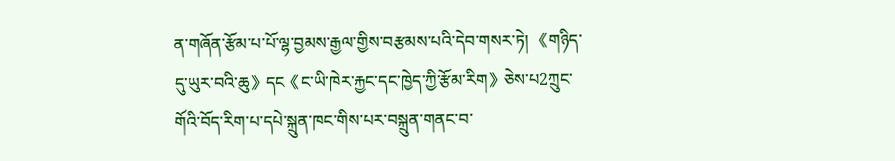ན་གཞོན་རྩོམ་པ་པོ་ལྷ་བྱམས་རྒྱལ་གྱིས་བརྩམས་པའི་དེབ་གསར་ཏེ། 《གཉིད་དུ་ཡུར་བའི་ཆུ》དང《ང་ཡི་ཁེར་རྐྱང་དང་ཁྱེད་ཀྱི་རྩོམ་རིག》ཅེས་པ2ཀྲུང་གོའི་བོད་རིག་པ་དཔེ་སྐྲུན་ཁང་གིས་པར་བསྐྲུན་གནང་བ་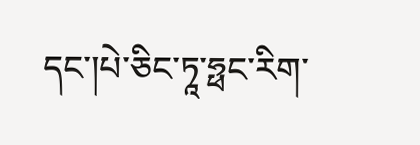དང་།པེ་ཅིང་ཏཱ་ཧྥང་རིག་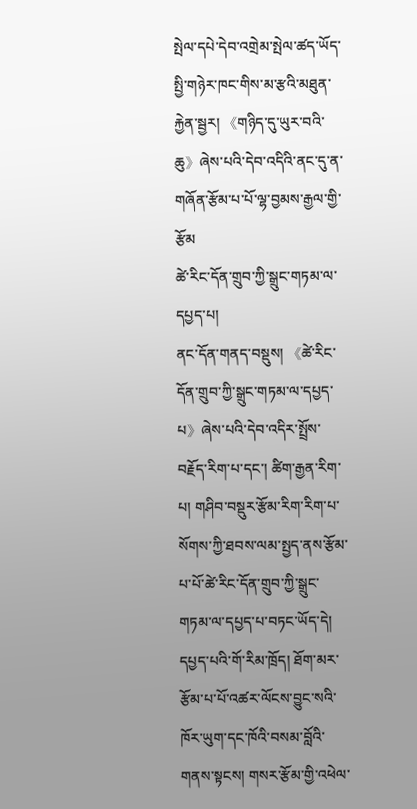སྤེལ་དཔེ་དེབ་འགྲེམ་སྤེལ་ཚད་ཡོད་སྤྱི་གཉེར་ཁང་གིས་མ་རྩའི་མཐུན་རྐྱེན་སྦྱར། 《གཉིད་དུ་ཡུར་བའི་ཆུ》ཞེས་པའི་དེབ་འདིའི་ནང་དུ་ན་གཞོན་རྩོམ་པ་པོ་ལྷ་བྱམས་རྒྱལ་གྱི་རྩོམ
ཚེ་རིང་དོན་གྲུབ་ཀྱི་སྒྲུང་གཏམ་ལ་དཔྱད་པ།
ནང་དོན་གནད་བསྡུས། 《ཚེ་རིང་དོན་གྲུབ་ཀྱི་སྒྲུང་གཏམ་ལ་དཔྱད་པ》ཞེས་པའི་དེབ་འདིར་སྤྲོས་བརྗོད་རིག་པ་དང་། ཚིག་རྒྱན་རིག་པ། གཤིབ་བསྡུར་རྩོམ་རིག་རིག་པ་སོགས་ཀྱི་ཐབས་ལམ་སྤྱད་ནས་རྩོམ་པ་པོ་ཚེ་རིང་དོན་གྲུབ་ཀྱི་སྒྲུང་གཏམ་ལ་དཔྱད་པ་བཏང་ཡོད་དེ། དཔྱད་པའི་གོ་རིམ་ཁྲོད། ཐོག་མར་རྩོམ་པ་པོ་འཚར་ལོངས་བྱུང་སའི་ཁོར་ཡུག་དང་ཁོའི་བསམ་བློའི་གནས་སྟངས། གསར་རྩོམ་གྱི་འཕེལ་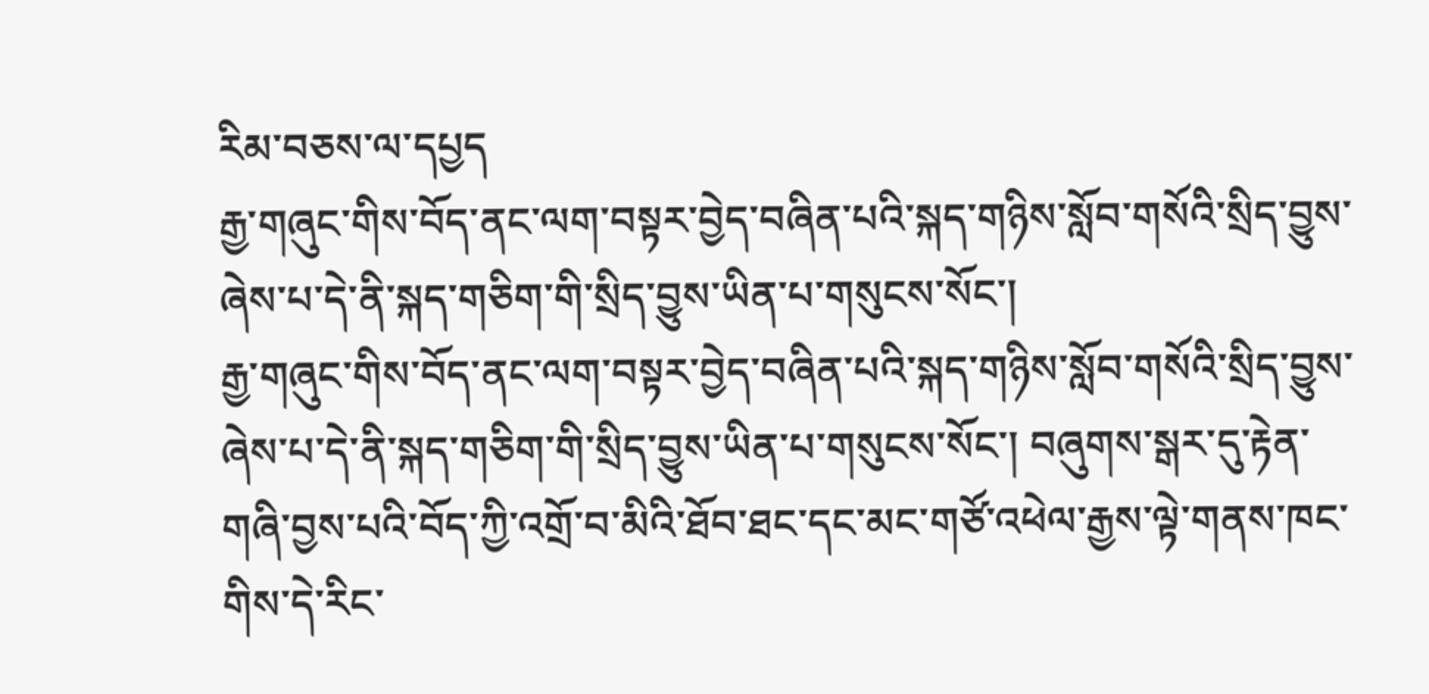རིམ་བཅས་ལ་དཔྱད
རྒྱ་གཞུང་གིས་བོད་ནང་ལག་བསྟར་བྱེད་བཞིན་པའི་སྐད་གཉིས་སློབ་གསོའི་སྲིད་བྱུས་ཞེས་པ་དེ་ནི་སྐད་གཅིག་གི་སྲིད་བྱུས་ཡིན་པ་གསུངས་སོང་།
རྒྱ་གཞུང་གིས་བོད་ནང་ལག་བསྟར་བྱེད་བཞིན་པའི་སྐད་གཉིས་སློབ་གསོའི་སྲིད་བྱུས་ཞེས་པ་དེ་ནི་སྐད་གཅིག་གི་སྲིད་བྱུས་ཡིན་པ་གསུངས་སོང་། བཞུགས་སྒར་དུ་རྟེན་གཞི་བྱས་པའི་བོད་ཀྱི་འགྲོ་བ་མིའི་ཐོབ་ཐང་དང་མང་གཙོ་འཕེལ་རྒྱས་ལྟེ་གནས་ཁང་གིས་དེ་རིང་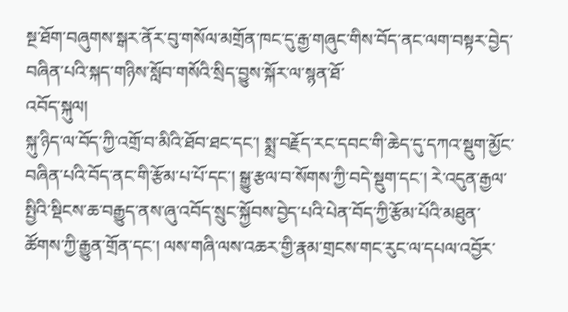སྔ་ཐོག་བཞུགས་སྒར་ནོར་བུ་གསོལ་མགྲོན་ཁང་དུ་རྒྱ་གཞུང་གིས་བོད་ནང་ལག་བསྟར་བྱེད་བཞིན་པའི་སྐད་གཉིས་སློབ་གསོའི་སྲིད་བྱུས་སྐོར་ལ་སྙན་ཐོ་
འབོད་སྐུལ།
སྐུ་ཉིད་ལ་བོད་ཀྱི་འགྲོ་བ་མིའི་ཐོབ་ཐང་དང་། སྨྲ་བརྗོད་རང་དབང་གི་ཆེད་དུ་དཀའ་སྡུག་མྱོང་བཞིན་པའི་བོད་ནང་གི་རྩོམ་པ་པོ་དང་། སྒྱུ་རྩལ་བ་སོགས་ཀྱི་བདེ་སྡུག་དང་། རེ་འདུན་རྒྱལ་སྤྱིའི་སྡིངས་ཆ་བརྒྱུད་ནས་ཞུ་འབོད་སྲུང་སྐྱོབས་བྱེད་པའི་པེན་བོད་ཀྱི་རྩོམ་པོའི་མཐུན་ཚོགས་ཀྱི་རྒྱུན་གྲོན་དང་། ལས་གཞི་ལས་འཆར་གྱི་རྣམ་གྲངས་གང་རུང་ལ་དཔལ་འབྱོར་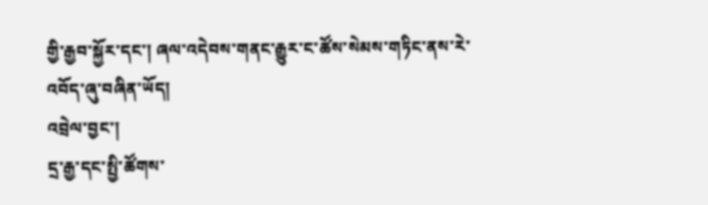གྱི་རྒྱབ་སྐྱོར་དང་། ཞལ་འདེབས་གནང་རྒྱུར་ང་ཚོས་སེམས་གཏིང་ནས་རེ་འབོད་ཞུ་བཞིན་ཡོད།
འབྲེལ་བྱང་།
དྲ་རྒྱ་དང་སྤྱི་ཚོགས་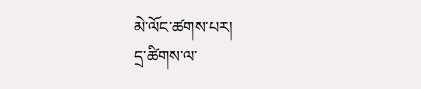མེ་ལོང་ཚགས་པར།
དྲ་ཚིགས་ལ་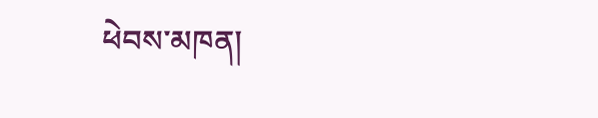ཕེབས་མཁན།